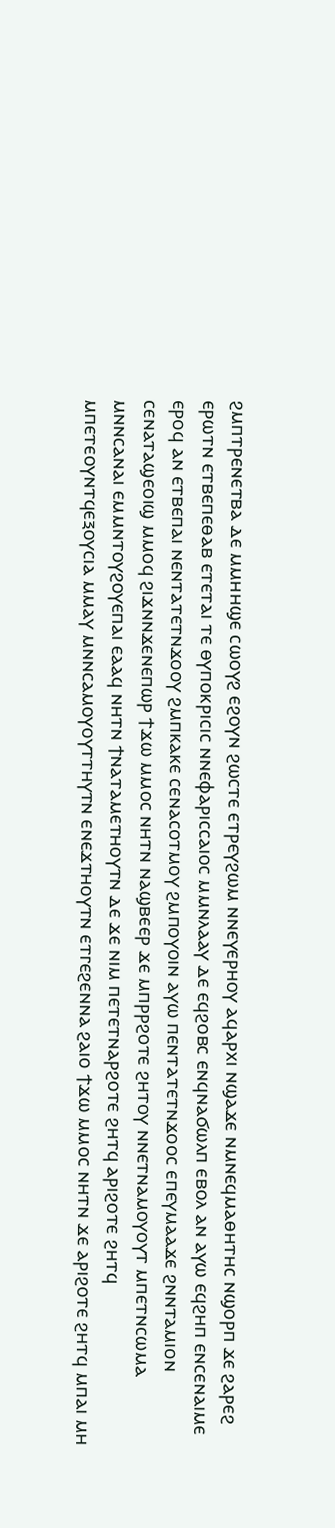ϩⲙⲡⲧⲣⲉⲛⲉⲧⲃⲁ ⲇⲉ ⲙⲙⲏⲏϣⲉ ⲥⲱⲟⲩϩ ⲉϩⲟⲩⲛ ϩⲱⲥⲧⲉ ⲉⲧⲣⲉⲩϩⲱⲙ ⲛⲛⲉⲩⲉⲣⲏⲟⲩ ⲁϥⲁⲣⲭⲓ ⲛϣⲁϫⲉ ⲛⲙⲛⲉϥⲙⲁⲑⲏⲧⲏⲥ ⲛϣⲟⲣⲡ ϫⲉ ϩⲁⲣⲉϩ ⲉⲣⲱⲧⲛ ⲉⲧⲃⲉⲡⲉⲑⲁⲃ ⲉⲧⲉⲧⲁⲓ ⲧⲉ ⲑⲩⲡⲟⲕⲣⲓⲥⲓⲥ ⲛⲛⲉⲫⲁⲣⲓⲥⲥⲁⲓⲟⲥ ⲙⲙⲛⲗⲁⲁⲩ ⲇⲉ ⲉϥϩⲟⲃⲥ ⲉⲛϥⲛⲁϭⲱⲗⲡ ⲉⲃⲟⲗ ⲁⲛ ⲁⲩⲱ ⲉϥϩⲏⲡ ⲉⲛⲥⲉⲛⲁⲓⲙⲉ ⲉⲣⲟϥ ⲁⲛ ⲉⲧⲃⲉⲡⲁⲓ ⲛⲉⲛⲧⲁⲧⲉⲧⲛϫⲟⲟⲩ ϩⲙⲡⲕⲁⲕⲉ ⲥⲉⲛⲁⲥⲟⲧⲙⲟⲩ ϩⲙⲡⲟⲩⲟⲓⲛ ⲁⲩⲱ ⲡⲉⲛⲧⲁⲧⲉⲧⲛϫⲟⲟⲥ ⲉⲡⲉⲩⲙⲁⲁϫⲉ ϩⲛⲛⲧⲁⲙⲓⲟⲛ ⲥⲉⲛⲁⲧⲁϣⲉⲟⲓϣ ⲙⲙⲟϥ ϩⲓϫⲛⲛϫⲉⲛⲉⲡⲱⲣ ϯϫⲱ ⲙⲙⲟⲥ ⲛⲏⲧⲛ ⲛⲁϣⲃⲉⲉⲣ ϫⲉ ⲙⲡⲣⲣϩⲟⲧⲉ ϩⲏⲧⲟⲩ ⲛⲛⲉⲧⲛⲁⲙⲟⲩⲟⲩⲧ ⲙⲡⲉⲧⲛⲥⲱⲙⲁ ⲙⲛⲛⲥⲁⲛⲁⲓ ⲉⲙⲙⲛⲧⲟⲩϩⲟⲩⲉⲡⲁⲓ ⲉⲁⲁϥ ⲛⲏⲧⲛ ϯⲛⲁⲧⲁⲙⲉⲧⲏⲟⲩⲧⲛ ⲇⲉ ϫⲉ ⲛⲓⲙ ⲡⲉⲧⲉⲧⲛⲁⲣϩⲟⲧⲉ ϩⲏⲧϥ ⲁⲣⲓϩⲟⲧⲉ ϩⲏⲧϥ ⲙⲡⲉⲧⲉⲟⲩⲛⲧϥⲉⲝⲟⲩⲥⲓⲁ ⲙⲙⲁⲩ ⲙⲛⲛⲥⲁⲙⲟⲩⲟⲩⲧⲧⲏⲩⲧⲛ ⲉⲛⲉϫⲧⲏⲟⲩⲧⲛ ⲉⲧⲅⲉϩⲉⲛⲛⲁ ϩⲁⲓⲟ ϯϫⲱ ⲙⲙⲟⲥ ⲛⲏⲧⲛ ϫⲉ ⲁⲣⲓϩⲟⲧⲉ ϩⲏⲧϥ ⲙⲡⲁⲓ ⲙⲏ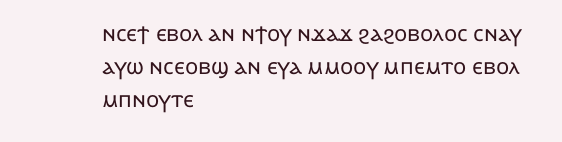ⲛⲥⲉϯ ⲉⲃⲟⲗ ⲁⲛ ⲛϯⲟⲩ ⲛϫⲁϫ ϩⲁϩⲟⲃⲟⲗⲟⲥ ⲥⲛⲁⲩ ⲁⲩⲱ ⲛⲥⲉⲟⲃϣ ⲁⲛ ⲉⲩⲁ ⲙⲙⲟⲟⲩ ⲙⲡⲉⲙⲧⲟ ⲉⲃⲟⲗ ⲙⲡⲛⲟⲩⲧⲉ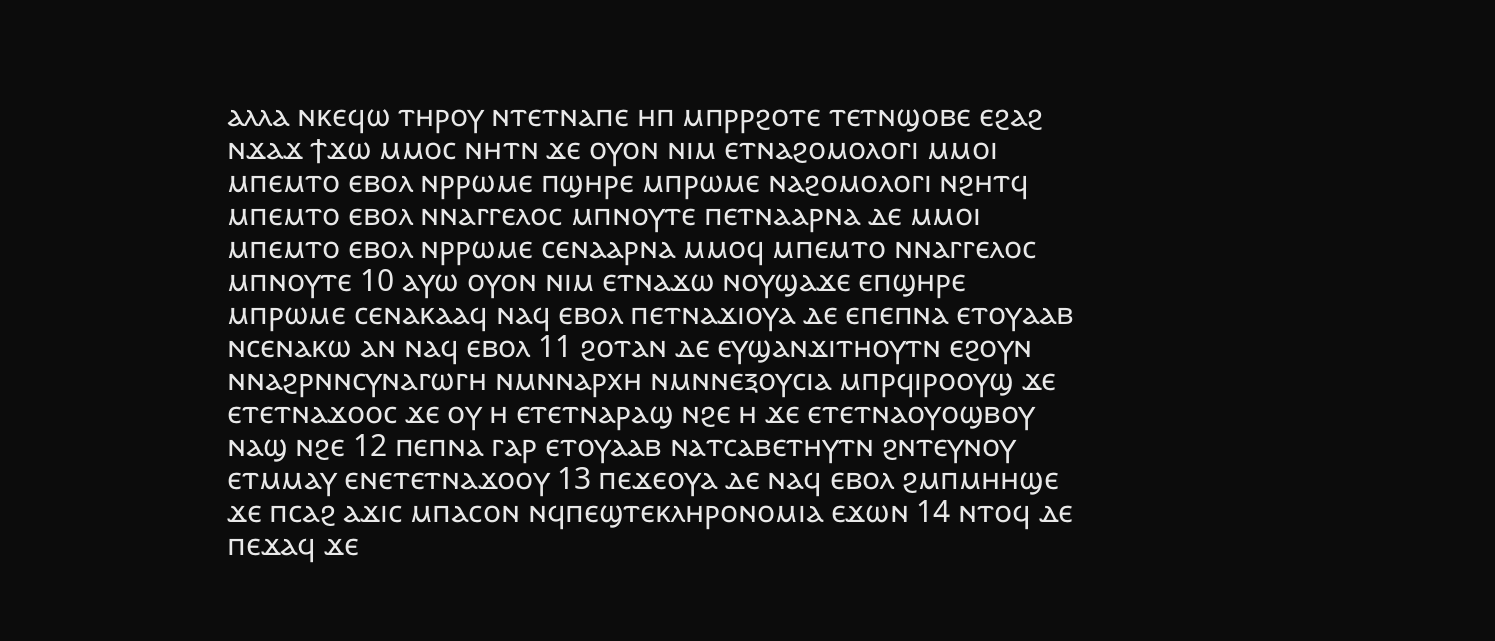ⲁⲗⲗⲁ ⲛⲕⲉϥⲱ ⲧⲏⲣⲟⲩ ⲛⲧⲉⲧⲛⲁⲡⲉ ⲏⲡ ⲙⲡⲣⲣϩⲟⲧⲉ ⲧⲉⲧⲛϣⲟⲃⲉ ⲉϩⲁϩ ⲛϫⲁϫ ϯϫⲱ ⲙⲙⲟⲥ ⲛⲏⲧⲛ ϫⲉ ⲟⲩⲟⲛ ⲛⲓⲙ ⲉⲧⲛⲁϩⲟⲙⲟⲗⲟⲅⲓ ⲙⲙⲟⲓ ⲙⲡⲉⲙⲧⲟ ⲉⲃⲟⲗ ⲛⲣⲣⲱⲙⲉ ⲡϣⲏⲣⲉ ⲙⲡⲣⲱⲙⲉ ⲛⲁϩⲟⲙⲟⲗⲟⲅⲓ ⲛϩⲏⲧϥ ⲙⲡⲉⲙⲧⲟ ⲉⲃⲟⲗ ⲛⲛⲁⲅⲅⲉⲗⲟⲥ ⲙⲡⲛⲟⲩⲧⲉ ⲡⲉⲧⲛⲁⲁⲣⲛⲁ ⲇⲉ ⲙⲙⲟⲓ ⲙⲡⲉⲙⲧⲟ ⲉⲃⲟⲗ ⲛⲣⲣⲱⲙⲉ ⲥⲉⲛⲁⲁⲣⲛⲁ ⲙⲙⲟϥ ⲙⲡⲉⲙⲧⲟ ⲛⲛⲁⲅⲅⲉⲗⲟⲥ ⲙⲡⲛⲟⲩⲧⲉ 10 ⲁⲩⲱ ⲟⲩⲟⲛ ⲛⲓⲙ ⲉⲧⲛⲁϫⲱ ⲛⲟⲩϣⲁϫⲉ ⲉⲡϣⲏⲣⲉ ⲙⲡⲣⲱⲙⲉ ⲥⲉⲛⲁⲕⲁⲁϥ ⲛⲁϥ ⲉⲃⲟⲗ ⲡⲉⲧⲛⲁϫⲓⲟⲩⲁ ⲇⲉ ⲉⲡⲉⲡⲛⲁ ⲉⲧⲟⲩⲁⲁⲃ ⲛⲥⲉⲛⲁⲕⲱ ⲁⲛ ⲛⲁϥ ⲉⲃⲟⲗ 11 ϩⲟⲧⲁⲛ ⲇⲉ ⲉⲩϣⲁⲛϫⲓⲧⲏⲟⲩⲧⲛ ⲉϩⲟⲩⲛ ⲛⲛⲁϩⲣⲛⲛⲥⲩⲛⲁⲅⲱⲅⲏ ⲛⲙⲛⲛⲁⲣⲭⲏ ⲛⲙⲛⲛⲉⲝⲟⲩⲥⲓⲁ ⲙⲡⲣϥⲓⲣⲟⲟⲩϣ ϫⲉ ⲉⲧⲉⲧⲛⲁϫⲟⲟⲥ ϫⲉ ⲟⲩ ⲏ ⲉⲧⲉⲧⲛⲁⲣⲁϣ ⲛϩⲉ ⲏ ϫⲉ ⲉⲧⲉⲧⲛⲁⲟⲩⲟϣⲃⲟⲩ ⲛⲁϣ ⲛϩⲉ 12 ⲡⲉⲡⲛⲁ ⲅⲁⲣ ⲉⲧⲟⲩⲁⲁⲃ ⲛⲁⲧⲥⲁⲃⲉⲧⲏⲩⲧⲛ ϩⲛⲧⲉⲩⲛⲟⲩ ⲉⲧⲙⲙⲁⲩ ⲉⲛⲉⲧⲉⲧⲛⲁϫⲟⲟⲩ 13 ⲡⲉϫⲉⲟⲩⲁ ⲇⲉ ⲛⲁϥ ⲉⲃⲟⲗ ϩⲙⲡⲙⲏⲏϣⲉ ϫⲉ ⲡⲥⲁϩ ⲁϫⲓⲥ ⲙⲡⲁⲥⲟⲛ ⲛϥⲡⲉϣⲧⲉⲕⲗⲏⲣⲟⲛⲟⲙⲓⲁ ⲉϫⲱⲛ 14 ⲛⲧⲟϥ ⲇⲉ ⲡⲉϫⲁϥ ϫⲉ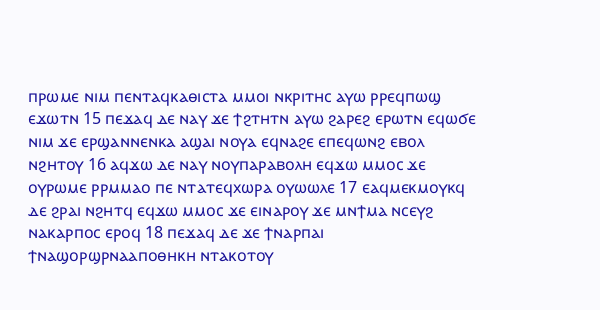ⲡⲣⲱⲙⲉ ⲛⲓⲙ ⲡⲉⲛⲧⲁϥⲕⲁⲑⲓⲥⲧⲁ ⲙⲙⲟⲓ ⲛⲕⲣⲓⲧⲏⲥ ⲁⲩⲱ ⲣⲣⲉϥⲡⲱϣ ⲉϫⲱⲧⲛ 15 ⲡⲉϫⲁϥ ⲇⲉ ⲛⲁⲩ ϫⲉ ϯϩⲧⲏⲧⲛ ⲁⲩⲱ ϩⲁⲣⲉϩ ⲉⲣⲱⲧⲛ ⲉϥⲱϭⲉ ⲛⲓⲙ ϫⲉ ⲉⲣϣⲁⲛⲛⲉⲛⲕⲁ ⲁϣⲁⲓ ⲛⲟⲩⲁ ⲉϥⲛⲁϩⲉ ⲉⲡⲉϥⲱⲛϩ ⲉⲃⲟⲗ ⲛϩⲏⲧⲟⲩ 16 ⲁϥϫⲱ ⲇⲉ ⲛⲁⲩ ⲛⲟⲩⲡⲁⲣⲁⲃⲟⲗⲏ ⲉϥϫⲱ ⲙⲙⲟⲥ ϫⲉ ⲟⲩⲣⲱⲙⲉ ⲣⲣⲙⲙⲁⲟ ⲡⲉ ⲛⲧⲁⲧⲉϥⲭⲱⲣⲁ ⲟⲩⲱⲱⲗⲉ 17 ⲉⲁϥⲙⲉⲕⲙⲟⲩⲕϥ ⲇⲉ ϩⲣⲁⲓ ⲛϩⲏⲧϥ ⲉϥϫⲱ ⲙⲙⲟⲥ ϫⲉ ⲉⲓⲛⲁⲣⲟⲩ ϫⲉ ⲙⲛϯⲙⲁ ⲛⲥⲉⲩϩ ⲛⲁⲕⲁⲣⲡⲟⲥ ⲉⲣⲟϥ 18 ⲡⲉϫⲁϥ ⲇⲉ ϫⲉ ϯⲛⲁⲣⲡⲁⲓ ϯⲛⲁϣⲟⲣϣⲣⲛⲁⲁⲡⲟⲑⲏⲕⲏ ⲛⲧⲁⲕⲟⲧⲟⲩ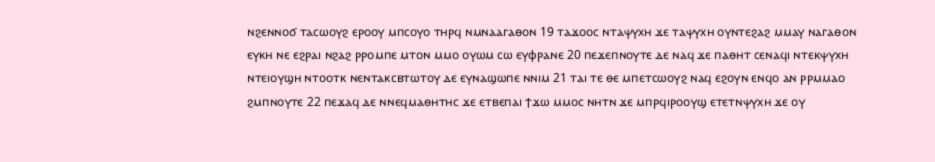ⲛϩⲉⲛⲛⲟϭ ⲧⲁⲥⲱⲟⲩϩ ⲉⲣⲟⲟⲩ ⲙⲡⲥⲟⲩⲟ ⲧⲏⲣϥ ⲛⲙⲛⲁⲁⲅⲁⲑⲟⲛ 19 ⲧⲁϫⲟⲟⲥ ⲛⲧⲁⲯⲩⲭⲏ ϫⲉ ⲧⲁⲯⲩⲭⲏ ⲟⲩⲛⲧⲉϩⲁϩ ⲙⲙⲁⲩ ⲛⲁⲅⲁⲑⲟⲛ ⲉⲩⲕⲏ ⲛⲉ ⲉϩⲣⲁⲓ ⲛϩⲁϩ ⲣⲣⲟⲙⲡⲉ ⲙⲧⲟⲛ ⲙⲙⲟ ⲟⲩⲱⲙ ⲥⲱ ⲉⲩⲫⲣⲁⲛⲉ 20 ⲡⲉϫⲉⲡⲛⲟⲩⲧⲉ ⲇⲉ ⲛⲁϥ ϫⲉ ⲡⲁⲑⲏⲧ ⲥⲉⲛⲁϥⲓ ⲛⲧⲉⲕⲯⲩⲭⲏ ⲛⲧⲉⲓⲟⲩϣⲏ ⲛⲧⲟⲟⲧⲕ ⲛⲉⲛⲧⲁⲕⲥⲃⲧⲱⲧⲟⲩ ⲇⲉ ⲉⲩⲛⲁϣⲱⲡⲉ ⲛⲛⲓⲙ 21 ⲧⲁⲓ ⲧⲉ ⲑⲉ ⲙⲡⲉⲧⲥⲱⲟⲩϩ ⲛⲁϥ ⲉϩⲟⲩⲛ ⲉⲛϥⲟ ⲁⲛ ⲣⲣⲙⲙⲁⲟ ϩⲙⲡⲛⲟⲩⲧⲉ 22 ⲡⲉϫⲁϥ ⲇⲉ ⲛⲛⲉϥⲙⲁⲑⲏⲧⲏⲥ ϫⲉ ⲉⲧⲃⲉⲡⲁⲓ ϯϫⲱ ⲙⲙⲟⲥ ⲛⲏⲧⲛ ϫⲉ ⲙⲡⲣϥⲓⲣⲟⲟⲩϣ ⲉⲧⲉⲧⲛⲯⲩⲭⲏ ϫⲉ ⲟⲩ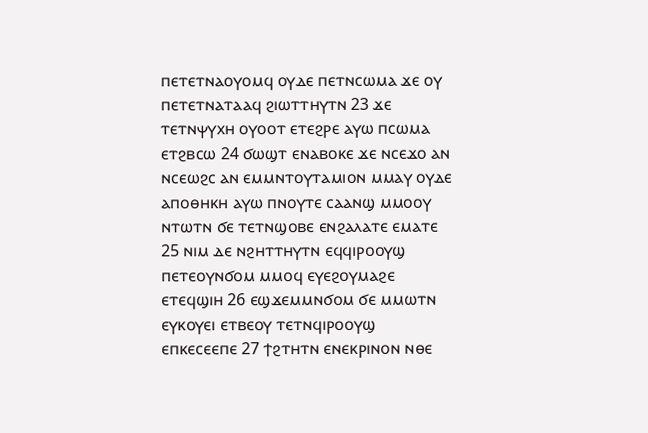ⲡⲉⲧⲉⲧⲛⲁⲟⲩⲟⲙϥ ⲟⲩⲇⲉ ⲡⲉⲧⲛⲥⲱⲙⲁ ϫⲉ ⲟⲩ ⲡⲉⲧⲉⲧⲛⲁⲧⲁⲁϥ ϩⲓⲱⲧⲧⲏⲩⲧⲛ 23 ϫⲉ ⲧⲉⲧⲛⲯⲩⲭⲏ ⲟⲩⲟⲟⲧ ⲉⲧⲉϩⲣⲉ ⲁⲩⲱ ⲡⲥⲱⲙⲁ ⲉⲧϩⲃⲥⲱ 24 ϭⲱϣⲧ ⲉⲛⲁⲃⲟⲕⲉ ϫⲉ ⲛⲥⲉϫⲟ ⲁⲛ ⲛⲥⲉⲱϩⲥ ⲁⲛ ⲉⲙⲙⲛⲧⲟⲩⲧⲁⲙⲓⲟⲛ ⲙⲙⲁⲩ ⲟⲩⲇⲉ ⲁⲡⲟⲑⲏⲕⲏ ⲁⲩⲱ ⲡⲛⲟⲩⲧⲉ ⲥⲁⲁⲛϣ ⲙⲙⲟⲟⲩ ⲛⲧⲱⲧⲛ ϭⲉ ⲧⲉⲧⲛϣⲟⲃⲉ ⲉⲛϩⲁⲗⲁⲧⲉ ⲉⲙⲁⲧⲉ 25 ⲛⲓⲙ ⲇⲉ ⲛϩⲏⲧⲧⲏⲩⲧⲛ ⲉϥϥⲓⲣⲟⲟⲩϣ ⲡⲉⲧⲉⲟⲩⲛϭⲟⲙ ⲙⲙⲟϥ ⲉⲩⲉϩⲟⲩⲙⲁϩⲉ ⲉⲧⲉϥϣⲓⲏ 26 ⲉϣϫⲉⲙⲙⲛϭⲟⲙ ϭⲉ ⲙⲙⲱⲧⲛ ⲉⲩⲕⲟⲩⲉⲓ ⲉⲧⲃⲉⲟⲩ ⲧⲉⲧⲛϥⲓⲣⲟⲟⲩϣ ⲉⲡⲕⲉⲥⲉⲉⲡⲉ 27 ϯϩⲧⲏⲧⲛ ⲉⲛⲉⲕⲣⲓⲛⲟⲛ ⲛⲑⲉ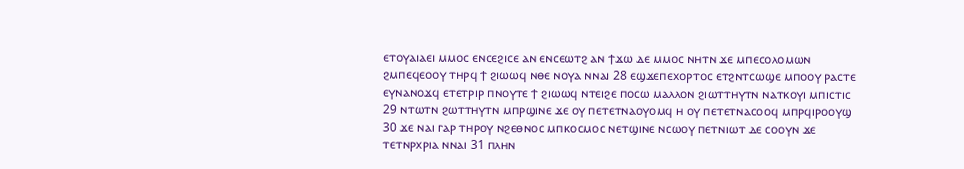ⲉⲧⲟⲩⲁⲓⲁⲉⲓ ⲙⲙⲟⲥ ⲉⲛⲥⲉϩⲓⲥⲉ ⲁⲛ ⲉⲛⲥⲉⲱⲧϩ ⲁⲛ ϯϫⲱ ⲇⲉ ⲙⲙⲟⲥ ⲛⲏⲧⲛ ϫⲉ ⲙⲡⲉⲥⲟⲗⲟⲙⲱⲛ ϩⲙⲡⲉϥⲉⲟⲟⲩ ⲧⲏⲣϥ ϯ ϩⲓⲱⲱϥ ⲛⲑⲉ ⲛⲟⲩⲁ ⲛⲛⲁⲓ 28 ⲉϣϫⲉⲡⲉⲭⲟⲣⲧⲟⲥ ⲉⲧϩⲛⲧⲥⲱϣⲉ ⲙⲡⲟⲟⲩ ⲣⲁⲥⲧⲉ ⲉⲩⲛⲁⲛⲟϫϥ ⲉⲧⲉⲧⲣⲓⲣ ⲡⲛⲟⲩⲧⲉ ϯ ϩⲓⲱⲱϥ ⲛⲧⲉⲓϩⲉ ⲡⲟⲥⲱ ⲙⲁⲗⲗⲟⲛ ϩⲓⲱⲧⲧⲏⲩⲧⲛ ⲛⲁⲧⲕⲟⲩⲓ ⲙⲡⲓⲥⲧⲓⲥ 29 ⲛⲧⲱⲧⲛ ϩⲱⲧⲧⲏⲩⲧⲛ ⲙⲡⲣϣⲓⲛⲉ ϫⲉ ⲟⲩ ⲡⲉⲧⲉⲧⲛⲁⲟⲩⲟⲙϥ ⲏ ⲟⲩ ⲡⲉⲧⲉⲧⲛⲁⲥⲟⲟϥ ⲙⲡⲣϥⲓⲣⲟⲟⲩϣ 30 ϫⲉ ⲛⲁⲓ ⲅⲁⲣ ⲧⲏⲣⲟⲩ ⲛϩⲉⲑⲛⲟⲥ ⲙⲡⲕⲟⲥⲙⲟⲥ ⲛⲉⲧϣⲓⲛⲉ ⲛⲥⲱⲟⲩ ⲡⲉⲧⲛⲓⲱⲧ ⲇⲉ ⲥⲟⲟⲩⲛ ϫⲉ ⲧⲉⲧⲛⲣⲭⲣⲓⲁ ⲛⲛⲁⲓ 31 ⲡⲗⲏⲛ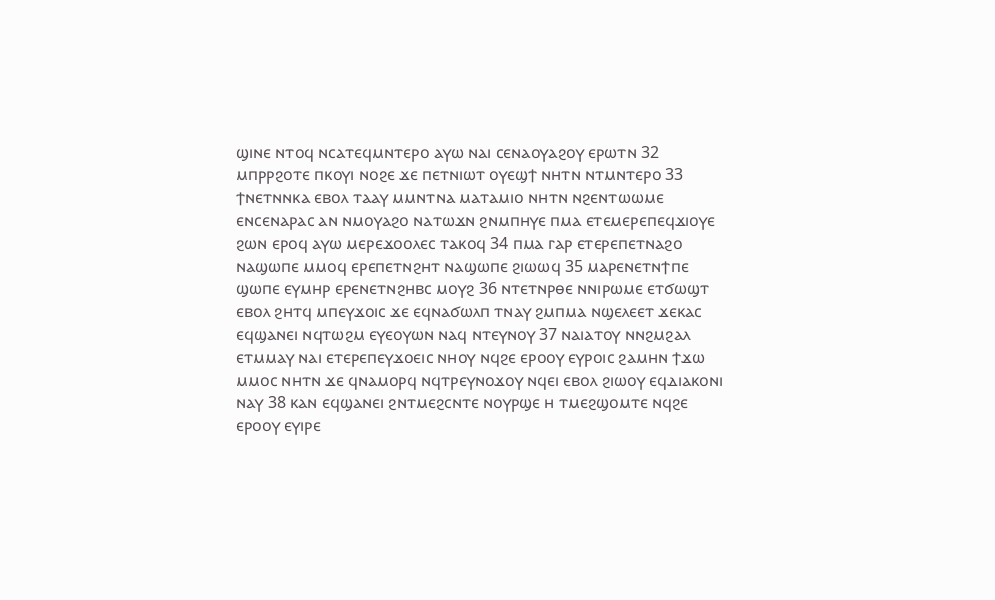ϣⲓⲛⲉ ⲛⲧⲟϥ ⲛⲥⲁⲧⲉϥⲙⲛⲧⲉⲣⲟ ⲁⲩⲱ ⲛⲁⲓ ⲥⲉⲛⲁⲟⲩⲁϩⲟⲩ ⲉⲣⲱⲧⲛ 32 ⲙⲡⲣⲣϩⲟⲧⲉ ⲡⲕⲟⲩⲓ ⲛⲟϩⲉ ϫⲉ ⲡⲉⲧⲛⲓⲱⲧ ⲟⲩⲉϣϯ ⲛⲏⲧⲛ ⲛⲧⲙⲛⲧⲉⲣⲟ 33 ϯⲛⲉⲧⲛⲛⲕⲁ ⲉⲃⲟⲗ ⲧⲁⲁⲩ ⲙⲙⲛⲧⲛⲁ ⲙⲁⲧⲁⲙⲓⲟ ⲛⲏⲧⲛ ⲛϩⲉⲛⲧⲱⲱⲙⲉ ⲉⲛⲥⲉⲛⲁⲣⲁⲥ ⲁⲛ ⲛⲙⲟⲩⲁϩⲟ ⲛⲁⲧⲱϫⲛ ϩⲛⲙⲡⲏⲩⲉ ⲡⲙⲁ ⲉⲧⲉⲙⲉⲣⲉⲡⲉϥϫⲓⲟⲩⲉ ϩⲱⲛ ⲉⲣⲟϥ ⲁⲩⲱ ⲙⲉⲣⲉϫⲟⲟⲗⲉⲥ ⲧⲁⲕⲟϥ 34 ⲡⲙⲁ ⲅⲁⲣ ⲉⲧⲉⲣⲉⲡⲉⲧⲛⲁϩⲟ ⲛⲁϣⲱⲡⲉ ⲙⲙⲟϥ ⲉⲣⲉⲡⲉⲧⲛϩⲏⲧ ⲛⲁϣⲱⲡⲉ ϩⲓⲱⲱϥ 35 ⲙⲁⲣⲉⲛⲉⲧⲛϯⲡⲉ ϣⲱⲡⲉ ⲉⲩⲙⲏⲣ ⲉⲣⲉⲛⲉⲧⲛϩⲏⲃⲥ ⲙⲟⲩϩ 36 ⲛⲧⲉⲧⲛⲣⲑⲉ ⲛⲛⲓⲣⲱⲙⲉ ⲉⲧϭⲱϣⲧ ⲉⲃⲟⲗ ϩⲏⲧϥ ⲙⲡⲉⲩϫⲟⲓⲥ ϫⲉ ⲉϥⲛⲁϭⲱⲗⲡ ⲧⲛⲁⲩ ϩⲙⲡⲙⲁ ⲛϣⲉⲗⲉⲉⲧ ϫⲉⲕⲁⲥ ⲉϥϣⲁⲛⲉⲓ ⲛϥⲧⲱϩⲙ ⲉⲩⲉⲟⲩⲱⲛ ⲛⲁϥ ⲛⲧⲉⲩⲛⲟⲩ 37 ⲛⲁⲓⲁⲧⲟⲩ ⲛⲛϩⲙϩⲁⲗ ⲉⲧⲙⲙⲁⲩ ⲛⲁⲓ ⲉⲧⲉⲣⲉⲡⲉⲩϫⲟⲉⲓⲥ ⲛⲏⲟⲩ ⲛϥϩⲉ ⲉⲣⲟⲟⲩ ⲉⲩⲣⲟⲓⲥ ϩⲁⲙⲏⲛ ϯϫⲱ ⲙⲙⲟⲥ ⲛⲏⲧⲛ ϫⲉ ϥⲛⲁⲙⲟⲣϥ ⲛϥⲧⲣⲉⲩⲛⲟϫⲟⲩ ⲛϥⲉⲓ ⲉⲃⲟⲗ ϩⲓⲱⲟⲩ ⲉϥⲇⲓⲁⲕⲟⲛⲓ ⲛⲁⲩ 38 ⲕⲁⲛ ⲉϥϣⲁⲛⲉⲓ ϩⲛⲧⲙⲉϩⲥⲛⲧⲉ ⲛⲟⲩⲣϣⲉ ⲏ ⲧⲙⲉϩϣⲟⲙⲧⲉ ⲛϥϩⲉ ⲉⲣⲟⲟⲩ ⲉⲩⲓⲣⲉ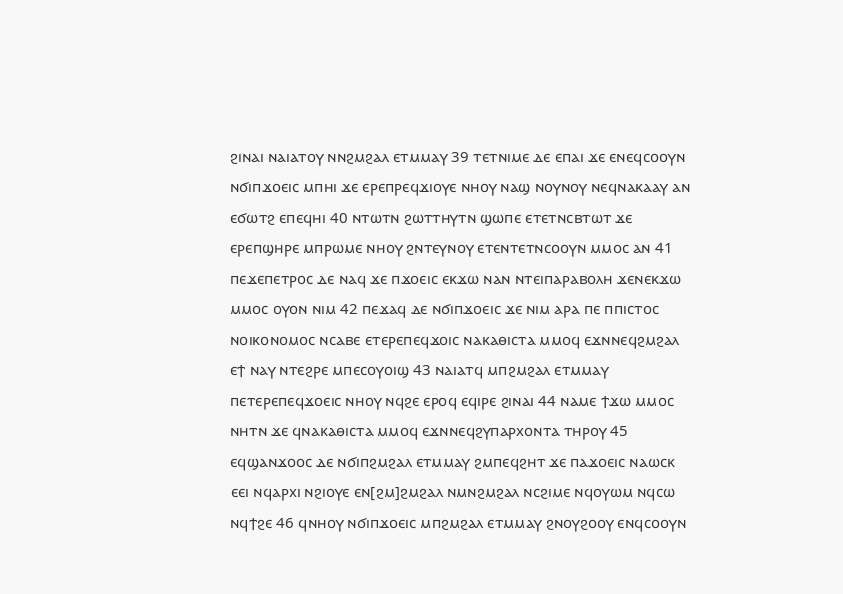ϩⲓⲛⲁⲓ ⲛⲁⲓⲁⲧⲟⲩ ⲛⲛϩⲙϩⲁⲗ ⲉⲧⲙⲙⲁⲩ 39 ⲧⲉⲧⲛⲓⲙⲉ ⲇⲉ ⲉⲡⲁⲓ ϫⲉ ⲉⲛⲉϥⲥⲟⲟⲩⲛ ⲛϭⲓⲡϫⲟⲉⲓⲥ ⲙⲡⲏⲓ ϫⲉ ⲉⲣⲉⲡⲣⲉϥϫⲓⲟⲩⲉ ⲛⲏⲟⲩ ⲛⲁϣ ⲛⲟⲩⲛⲟⲩ ⲛⲉϥⲛⲁⲕⲁⲁⲩ ⲁⲛ ⲉϭⲱⲧϩ ⲉⲡⲉϥⲏⲓ 40 ⲛⲧⲱⲧⲛ ϩⲱⲧⲧⲏⲩⲧⲛ ϣⲱⲡⲉ ⲉⲧⲉⲧⲛⲥⲃⲧⲱⲧ ϫⲉ ⲉⲣⲉⲡϣⲏⲣⲉ ⲙⲡⲣⲱⲙⲉ ⲛⲏⲟⲩ ϩⲛⲧⲉⲩⲛⲟⲩ ⲉⲧⲉⲛⲧⲉⲧⲛⲥⲟⲟⲩⲛ ⲙⲙⲟⲥ ⲁⲛ 41 ⲡⲉϫⲉⲡⲉⲧⲣⲟⲥ ⲇⲉ ⲛⲁϥ ϫⲉ ⲡϫⲟⲉⲓⲥ ⲉⲕϫⲱ ⲛⲁⲛ ⲛⲧⲉⲓⲡⲁⲣⲁⲃⲟⲗⲏ ϫⲉⲛⲉⲕϫⲱ ⲙⲙⲟⲥ ⲟⲩⲟⲛ ⲛⲓⲙ 42 ⲡⲉϫⲁϥ ⲇⲉ ⲛϭⲓⲡϫⲟⲉⲓⲥ ϫⲉ ⲛⲓⲙ ⲁⲣⲁ ⲡⲉ ⲡⲡⲓⲥⲧⲟⲥ ⲛⲟⲓⲕⲟⲛⲟⲙⲟⲥ ⲛⲥⲁⲃⲉ ⲉⲧⲉⲣⲉⲡⲉϥϫⲟⲓⲥ ⲛⲁⲕⲁⲑⲓⲥⲧⲁ ⲙⲙⲟϥ ⲉϫⲛⲛⲉϥϩⲙϩⲁⲗ ⲉϯ ⲛⲁⲩ ⲛⲧⲉϩⲣⲉ ⲙⲡⲉⲥⲟⲩⲟⲓϣ 43 ⲛⲁⲓⲁⲧϥ ⲙⲡϩⲙϩⲁⲗ ⲉⲧⲙⲙⲁⲩ ⲡⲉⲧⲉⲣⲉⲡⲉϥϫⲟⲉⲓⲥ ⲛⲏⲟⲩ ⲛϥϩⲉ ⲉⲣⲟϥ ⲉϥⲓⲣⲉ ϩⲓⲛⲁⲓ 44 ⲛⲁⲙⲉ ϯϫⲱ ⲙⲙⲟⲥ ⲛⲏⲧⲛ ϫⲉ ϥⲛⲁⲕⲁⲑⲓⲥⲧⲁ ⲙⲙⲟϥ ⲉϫⲛⲛⲉϥϩⲩⲡⲁⲣⲭⲟⲛⲧⲁ ⲧⲏⲣⲟⲩ 45 ⲉϥϣⲁⲛϫⲟⲟⲥ ⲇⲉ ⲛϭⲓⲡϩⲙϩⲁⲗ ⲉⲧⲙⲙⲁⲩ ϩⲙⲡⲉϥϩⲏⲧ ϫⲉ ⲡⲁϫⲟⲉⲓⲥ ⲛⲁⲱⲥⲕ ⲉⲉⲓ ⲛϥⲁⲣⲭⲓ ⲛϩⲓⲟⲩⲉ ⲉⲛ[ϩⲙ]ϩⲙϩⲁⲗ ⲛⲙⲛϩⲙϩⲁⲗ ⲛⲥϩⲓⲙⲉ ⲛϥⲟⲩⲱⲙ ⲛϥⲥⲱ ⲛϥϯϩⲉ 46 ϥⲛⲏⲟⲩ ⲛϭⲓⲡϫⲟⲉⲓⲥ ⲙⲡϩⲙϩⲁⲗ ⲉⲧⲙⲙⲁⲩ ϩⲛⲟⲩϩⲟⲟⲩ ⲉⲛϥⲥⲟⲟⲩⲛ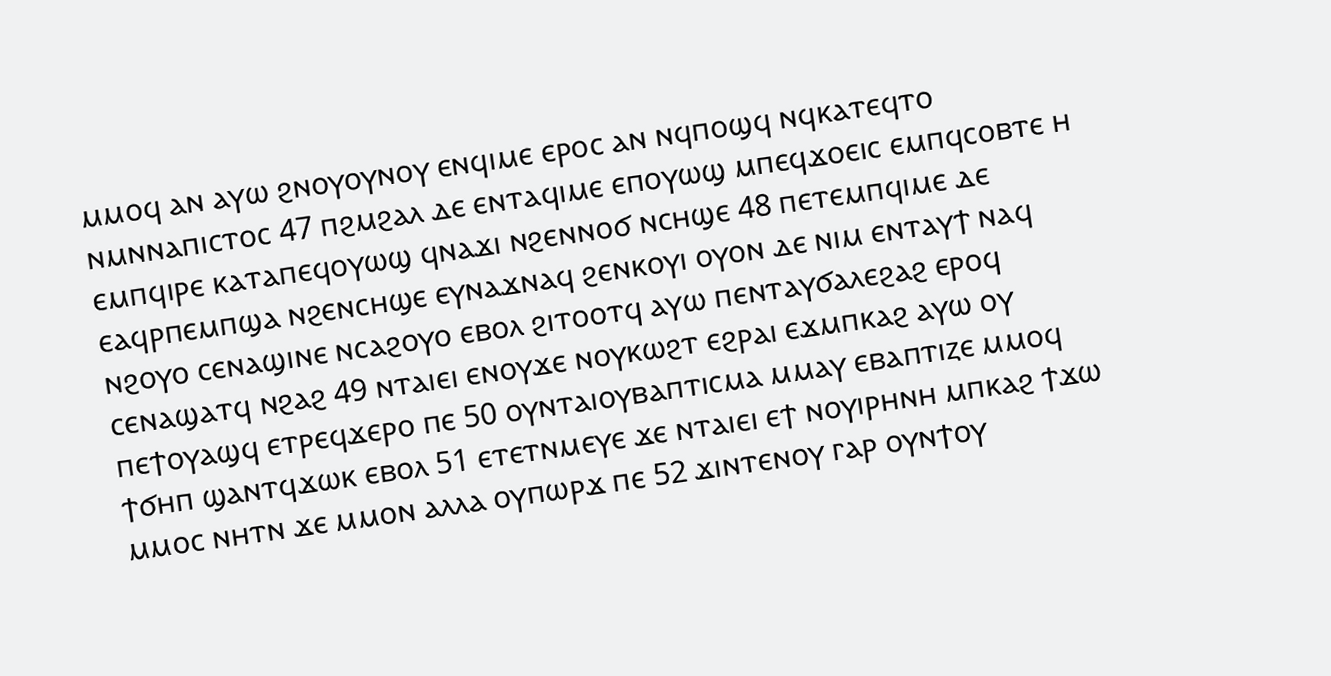ⲙⲙⲟϥ ⲁⲛ ⲁⲩⲱ ϩⲛⲟⲩⲟⲩⲛⲟⲩ ⲉⲛϥⲓⲙⲉ ⲉⲣⲟⲥ ⲁⲛ ⲛϥⲡⲟϣϥ ⲛϥⲕⲁⲧⲉϥⲧⲟ ⲛⲙⲛⲛⲁⲡⲓⲥⲧⲟⲥ 47 ⲡϩⲙϩⲁⲗ ⲇⲉ ⲉⲛⲧⲁϥⲓⲙⲉ ⲉⲡⲟⲩⲱϣ ⲙⲡⲉϥϫⲟⲉⲓⲥ ⲉⲙⲡϥⲥⲟⲃⲧⲉ ⲏ ⲉⲙⲡϥⲓⲣⲉ ⲕⲁⲧⲁⲡⲉϥⲟⲩⲱϣ ϥⲛⲁϫⲓ ⲛϩⲉⲛⲛⲟϭ ⲛⲥⲏϣⲉ 48 ⲡⲉⲧⲉⲙⲡϥⲓⲙⲉ ⲇⲉ ⲉⲁϥⲣⲡⲉⲙⲡϣⲁ ⲛϩⲉⲛⲥⲏϣⲉ ⲉⲩⲛⲁϫⲛⲁϥ ϩⲉⲛⲕⲟⲩⲓ ⲟⲩⲟⲛ ⲇⲉ ⲛⲓⲙ ⲉⲛⲧⲁⲩϯ ⲛⲁϥ ⲛϩⲟⲩⲟ ⲥⲉⲛⲁϣⲓⲛⲉ ⲛⲥⲁϩⲟⲩⲟ ⲉⲃⲟⲗ ϩⲓⲧⲟⲟⲧϥ ⲁⲩⲱ ⲡⲉⲛⲧⲁⲩϭⲁⲗⲉϩⲁϩ ⲉⲣⲟϥ ⲥⲉⲛⲁϣⲁⲧϥ ⲛϩⲁϩ 49 ⲛⲧⲁⲓⲉⲓ ⲉⲛⲟⲩϫⲉ ⲛⲟⲩⲕⲱϩⲧ ⲉϩⲣⲁⲓ ⲉϫⲙⲡⲕⲁϩ ⲁⲩⲱ ⲟⲩ ⲡⲉϯⲟⲩⲁϣϥ ⲉⲧⲣⲉϥϫⲉⲣⲟ ⲡⲉ 50 ⲟⲩⲛⲧⲁⲓⲟⲩⲃⲁⲡⲧⲓⲥⲙⲁ ⲙⲙⲁⲩ ⲉⲃⲁⲡⲧⲓⲍⲉ ⲙⲙⲟϥ ϯϭⲏⲡ ϣⲁⲛⲧϥϫⲱⲕ ⲉⲃⲟⲗ 51 ⲉⲧⲉⲧⲛⲙⲉⲩⲉ ϫⲉ ⲛⲧⲁⲓⲉⲓ ⲉϯ ⲛⲟⲩⲓⲣⲏⲛⲏ ⲙⲡⲕⲁϩ ϯϫⲱ ⲙⲙⲟⲥ ⲛⲏⲧⲛ ϫⲉ ⲙⲙⲟⲛ ⲁⲗⲗⲁ ⲟⲩⲡⲱⲣϫ ⲡⲉ 52 ϫⲓⲛⲧⲉⲛⲟⲩ ⲅⲁⲣ ⲟⲩⲛϯⲟⲩ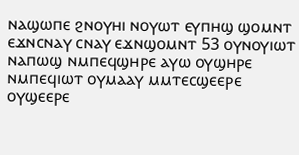ⲛⲁϣⲱⲡⲉ ϩⲛⲟⲩⲏⲓ ⲛⲟⲩⲱⲧ ⲉⲩⲡⲏϣ ϣⲟⲙⲛⲧ ⲉϫⲛⲥⲛⲁⲩ ⲥⲛⲁⲩ ⲉϫⲛϣⲟⲙⲛⲧ 53 ⲟⲩⲛⲟⲩⲓⲱⲧ ⲛⲁⲡⲱϣ ⲛⲙⲡⲉϥϣⲏⲣⲉ ⲁⲩⲱ ⲟⲩϣⲏⲣⲉ ⲛⲙⲡⲉϥⲓⲱⲧ ⲟⲩⲙⲁⲁⲩ ⲙⲙⲧⲉⲥϣⲉⲉⲣⲉ ⲟⲩϣⲉⲉⲣⲉ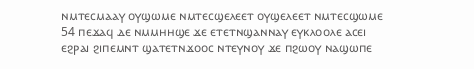ⲛⲙⲧⲉⲥⲙⲁⲁⲩ ⲟⲩϣⲱⲙⲉ ⲛⲙⲧⲉⲥϣⲉⲗⲉⲉⲧ ⲟⲩϣⲉⲗⲉⲉⲧ ⲛⲙⲧⲉⲥϣⲱⲙⲉ 54 ⲡⲉϫⲁϥ ⲇⲉ ⲛⲙⲙⲏⲏϣⲉ ϫⲉ ⲉⲧⲉⲧⲛϣⲁⲛⲛⲁⲩ ⲉⲩⲕⲗⲟⲟⲗⲉ ⲁⲥⲉⲓ ⲉϩⲣⲁⲓ ϩⲓⲡⲉⲙⲛⲧ ϣⲁⲧⲉⲧⲛϫⲟⲟⲥ ⲛⲧⲉⲩⲛⲟⲩ ϫⲉ ⲡϩⲱⲟⲩ ⲛⲁϣⲱⲡⲉ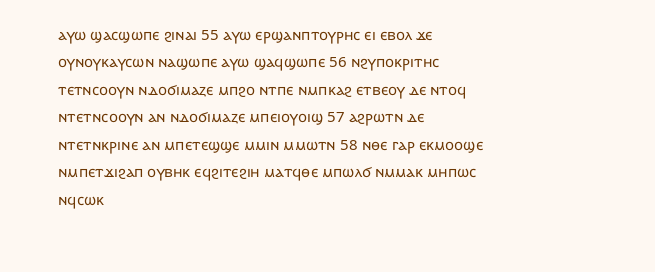ⲁⲩⲱ ϣⲁⲥϣⲱⲡⲉ ϩⲓⲛⲁⲓ 55 ⲁⲩⲱ ⲉⲣϣⲁⲛⲡⲧⲟⲩⲣⲏⲥ ⲉⲓ ⲉⲃⲟⲗ ϫⲉ ⲟⲩⲛⲟⲩⲕⲁⲩⲥⲱⲛ ⲛⲁϣⲱⲡⲉ ⲁⲩⲱ ϣⲁϥϣⲱⲡⲉ 56 ⲛϩⲩⲡⲟⲕⲣⲓⲧⲏⲥ ⲧⲉⲧⲛⲥⲟⲟⲩⲛ ⲛⲇⲟϭⲓⲙⲁⲍⲉ ⲙⲡϩⲟ ⲛⲧⲡⲉ ⲛⲙⲡⲕⲁϩ ⲉⲧⲃⲉⲟⲩ ⲇⲉ ⲛⲧⲟϥ ⲛⲧⲉⲧⲛⲥⲟⲟⲩⲛ ⲁⲛ ⲛⲇⲟϭⲓⲙⲁⲍⲉ ⲙⲡⲉⲓⲟⲩⲟⲓϣ 57 ⲁϩⲣⲱⲧⲛ ⲇⲉ ⲛⲧⲉⲧⲛⲕⲣⲓⲛⲉ ⲁⲛ ⲙⲡⲉⲧⲉϣϣⲉ ⲙⲙⲓⲛ ⲙⲙⲱⲧⲛ 58 ⲛⲑⲉ ⲅⲁⲣ ⲉⲕⲙⲟⲟϣⲉ ⲛⲙⲡⲉⲧϫⲓϩⲁⲡ ⲟⲩⲃⲏⲕ ⲉϥϩⲓⲧⲉϩⲓⲏ ⲙⲁⲧϥⲑⲉ ⲙⲡⲱⲗϭ ⲛⲙⲙⲁⲕ ⲙⲏⲡⲱⲥ ⲛϥⲥⲱⲕ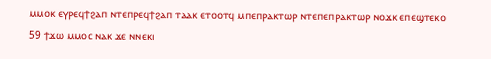ⲙⲙⲟⲕ ⲉⲩⲣⲉϥϯϩⲁⲡ ⲛⲧⲉⲡⲣⲉϥϯϩⲁⲡ ⲧⲁⲁⲕ ⲉⲧⲟⲟⲧϥ ⲙⲡⲉⲡⲣⲁⲕⲧⲱⲣ ⲛⲧⲉⲡⲉⲡⲣⲁⲕⲧⲱⲣ ⲛⲟϫⲕ ⲉⲡⲉϣⲧⲉⲕⲟ 59 ϯϫⲱ ⲙⲙⲟⲥ ⲛⲁⲕ ϫⲉ ⲛⲛⲉⲕⲓ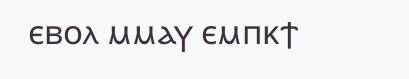ⲉⲃⲟⲗ ⲙⲙⲁⲩ ⲉⲙⲡⲕϯ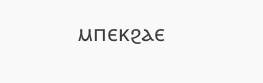ⲙⲡⲉⲕϩⲁⲉ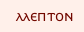ⲗⲗⲉⲡⲧⲟⲛ